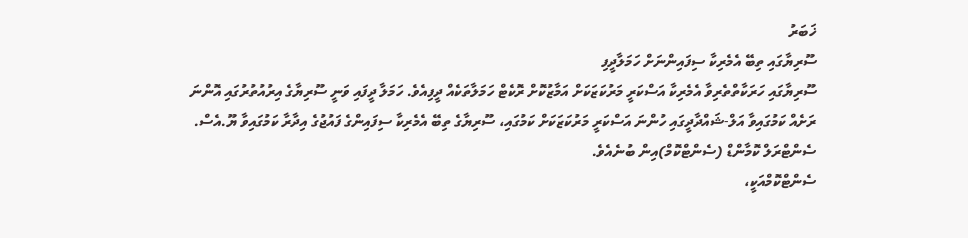ޚަބަރު
ސޫރިޔާގައި ތިބޭ އެމެރިކާ ސިފައިންނަށް ހަމަލާދީފި
ސޫރިޔާގައި ހަރަކާތްތެރިވާ އެމެރިކާ އަސްކަރީ މަރުކަޒަކަށް އަމާޒުކޮށް ރޮކެޓް ހަމަލާތަކެއް ދީފިއެވެ. ހަމަލާ ދީފައި ވަނީ ސޫރިޔާގެ އިރުއުތުރުގައި އޮންނަ ރަށެއް ކަމުގައިވާ އަލް-ޝައްދާދީގައި ހުންނަ އަސްކަރީ މަރުކަޒަކަށް ކަމުގައި، ސޫރިޔާގެ ތިބޭ އެމެރިކާ ސިފައިންގެ ފައުޖުގެ އިދާރާ ކަމުގައިވާ ޔޫ.އެސް. ސެންޓްރަލް ކޮމާންޑް (ސެންޓްކޮމް)އިން ބުނެއެވެ.
ސެންޓްކޮމްއަކީ،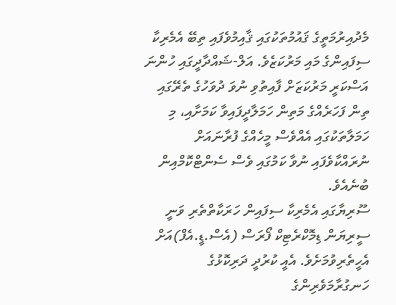މެދުއިރުމަތީގެ ޤައުމުތަކުގައި ޤާއިމުވެފައި ތިބޭ އެމެރިކާ ސިފައިންގެ މައި މަރުކަޒެވެ. އަލް-ޝައްދާދީގައި ހުންނަ އަސްކަރީ މަރުކަޒަށް ފާއިތުވި ނުވަ ދުވަހުގެ ތެރޭގައި ތިން ފަހަރެއްގެ މަތިން ހަމަލާދީފައިވާ ކަމަށާއި، މި ހަމަލާތަކުގައި އެއްވެސް މީހެއްގެ ފުރާނައަށް ނުރައްކާވެފައި ނުވާ ކަމުގައި ވެސް ސެންޓްކޮމްއިން ބުނެއެވެ.
ސޫރިޔާގައި އެމެރިކާ ސިފައިން ހަރަކާތްތެރި ވަނީ ސީރިޔަން ޑިމޮކްރެޓިކް ފޯރަސް (އެސް.ޑީ.އެފް)އަށް އެހީތެރިވުމަށެވެ. އެއީ ކުރުދީ ދަރިކޮޅުގެ ހަނގުރާމަވެރިންގެ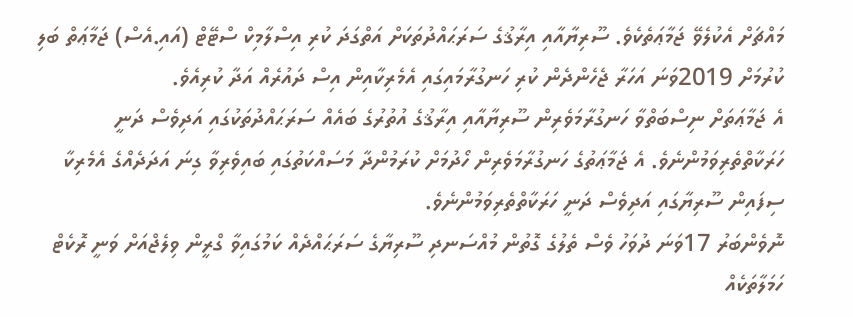މައްޗަށް އެކުލެވޭ ޖަމާޢަތެކެވެ. ސޫރިޔާއާއި އިރާޤުގެ ސަރަޙައްދުތަކަށް އަތްގަދަ ކުރި އިސްލާމިކް ސްޓޭޓް (އައި.އެސް) ޖަމާޢަތް ބަލި ކުރުމަށް 2019ވަނަ އަހަރާ ޖެހެންދެން ކުރި ހަނގުރާމައިގައި އެމެރިކާއިން އިސް ދައުރެއް އަދާ ކުރިއެވެ.
އެ ޖަމާޢަތަށް ނިސްބަތްވާ ހަނގުރާމަވެރިން ސޫރިޔާއާއި އިރާޤުގެ އުތުރުގެ ބައެއް ސަރަޙައްދުތަކުގައި އަދިވެސް ދަނީ ހަރަކާތްތެރިވަމުންނެވެ. އެ ޖަމާޢަތުގެ ހަނގުރާމަވެރިން ހޯދުމަށް ކުރަމުންދާ މަސައްކަތުގައި ބައިވެރިވާ ގިނަ އަދަދެއްގެ އެމެރިކާ ސިފައިން ސޫރިޔާގައި އަދިވެސް ދަނީ ހަރަކާތްތެރިވަމުންނެވެ.
ނޮވެންބަރު 17ވަނަ ދުވަހު ވެސް ތެލުގެ ގޮތުން މުއްސަނދި ސޫރިޔާގެ ސަރަޙައްދެއް ކަމުގައިވާ ގްރީން ވިލެޖްއަށް ވަނީ ރޮކެޓް ހަމަލާތަކެއް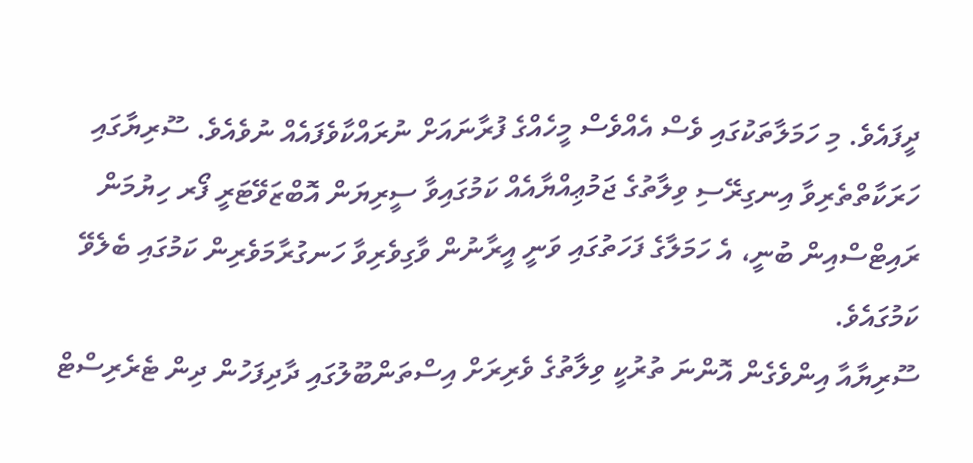ދީފައެވެ. މި ހަމަލާތަކުގައި ވެސް އެއްވެސް މީހެއްގެ ފުރާނައަށް ނުރައްކާވެފައެއް ނުވެއެވެ. ސޫރިޔާގައި ހަރަކާތްތެރިވާ އިނގިރޭސި ވިލާތުގެ ޖަމުޢިއްޔާއެއް ކަމުގައިވާ ސީރިޔަން އޮބްޒަވޭޓަރީ ފޯރ ހިޔުމަން ރައިޓްސްއިން ބުނީ، އެ ހަމަލާގެ ފަހަތުގައި ވަނީ އީރާނުން ވާގިވެރިވާ ހަނގުރާމަވެރިން ކަމުގައި ބެލެވޭ ކަމުގައެވެ.
ސޫރިޔާއާ އިންވެގެން އޮންނަ ތުރުކީ ވިލާތުގެ ވެރިރަށް އިސްތަންބޫލުގައި ދާދިފަހުން ދިން ޓެރެރިސްޓް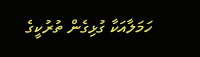ހަމަލާއަކާ ގުޅިގެން ތުރުކީގެ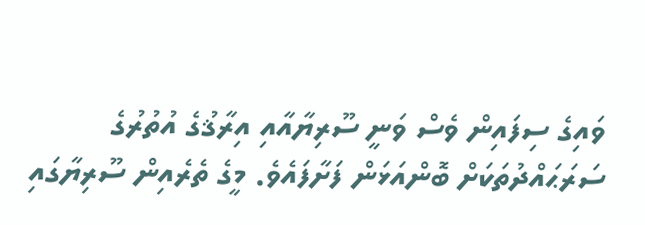ވައިގެ ސިފައިން ވެސް ވަނީ ސޫރިޔާއާއި އިރާޤުގެ އުތުރުގެ ސަރަޙައްދުތަކަށް ބޮންއަޅަން ފަށާފައެވެ. މީގެ ތެރެއިން ސޫރިޔާގައި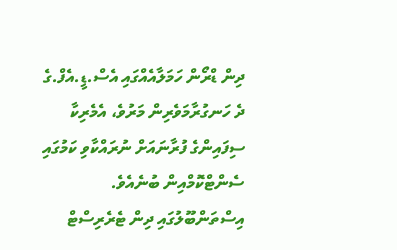ދިން ޑްރޯން ހަމަލާއެއްގައި އެސް.ޑީ.އެފް.ގެ ދެ ހަނގުރާމަވެރިން މަރުވެ، އެމެރިކާ ސިފައިންގެ ފުރާނައަށް ނުރައްކާވި ކަމުގައި ސެންޓްކޮމްއިން ބުނެއެވެ.
އިސްތަންބޫލުގައި ދިން ޓެރެރިސްޓް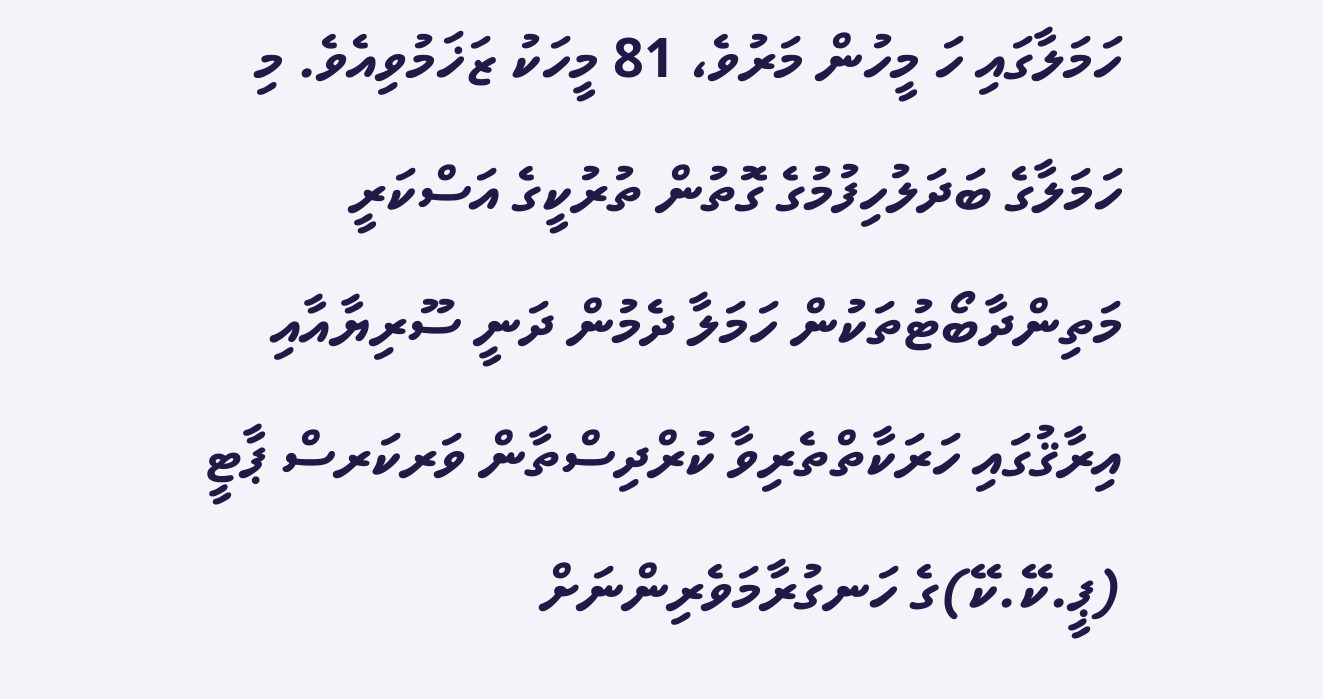ހަމަލާގައި ހަ މީހުން މަރުވެ، 81 މީހަކު ޒަޚަމުވިއެވެ. މި ހަމަލާގެ ބަދަލުހިފުމުގެ ގޮތުން ތުރުކީގެ އަސްކަރީ މަތިންދާބޯޓުތަކުން ހަމަލާ ދެމުން ދަނީ ސޫރިޔާއާއި އިރާޤުގައި ހަރަކާތްތެރިވާ ކުރްދިސްތާން ވަރކަރސް ޕާޓީ (ޕީ.ކޭ.ކޭ)ގެ ހަނގުރާމަވެރިންނަށް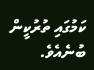ކަމުގައި ތުރުކީން ބުނެއެވެ.